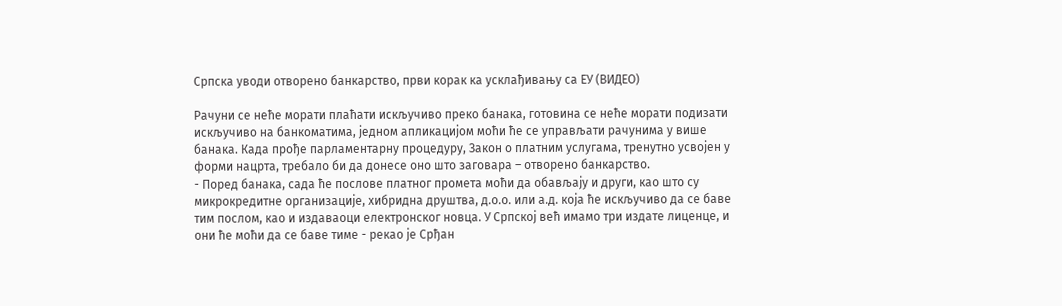Српска уводи отворено банкарство, први корак ка усклађивању са ЕУ (ВИДЕО)

Рачуни се неће морати плаћати искључиво преко банака, готовина се неће морати подизати искључиво на банкоматима, једном апликацијом моћи ће се управљати рачунима у више банака. Када прође парламентарну процедуру, Закон о платним услугама, тренутно усвојен у форми нацрта, требало би да донесе оно што заговара – отворено банкарство.
- Поред банака, сада ће послове платног промета моћи да обављају и други, као што су микрокредитне организације, хибридна друштва, д.о.о. или а.д. која ће искључиво да се баве тим послом, као и издаваоци електронског новца. У Српској већ имамо три издате лиценце, и они ће моћи да се баве тиме - рекао је Срђан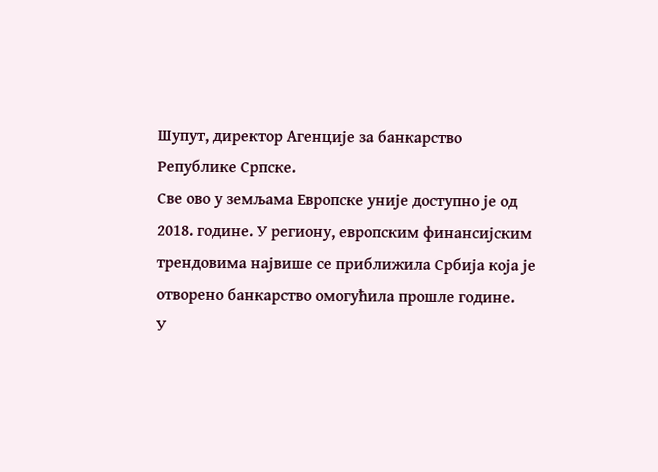Шупут, директор Агенције за банкарство Републике Српске.
Све ово у земљама Европске уније доступно је од 2018. године. У региону, европским финансијским трендовима највише се приближила Србија која је отворено банкарство омогућила прошле године.
У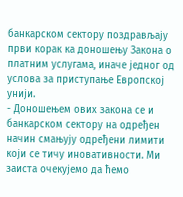банкарском сектору поздрављају први корак ка доношењу Закона о платним услугама, иначе једног од услова за приступање Европској унији.
- Доношењем ових закона се и банкарском сектору на одређен начин смањују одређени лимити који се тичу иновативности. Ми заиста очекујемо да ћемо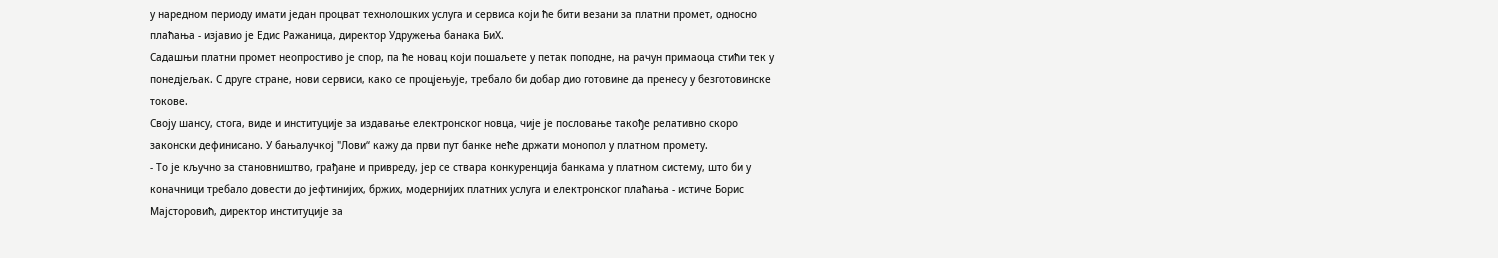у наредном периоду имати један процват технолошких услуга и сервиса који ће бити везани за платни промет, односно плаћања - изјавио је Едис Ражаница, директор Удружења банака БиХ.
Садашњи платни промет неопростиво је спор, па ће новац који пошаљете у петак поподне, на рачун примаоца стићи тек у понедјељак. С друге стране, нови сервиси, како се процјењује, требало би добар дио готовине да пренесу у безготовинске токове.
Своју шансу, стога, виде и институције за издавање електронског новца, чије је пословање такође релативно скоро законски дефинисано. У бањалучкој "Лови“ кажу да први пут банке неће држати монопол у платном промету.
- То је кључно за становништво, грађане и привреду, јер се ствара конкуренција банкама у платном систему, што би у коначници требало довести до јефтинијих, бржих, модернијих платних услуга и електронског плаћања - истиче Борис Мајсторовић, директор институције за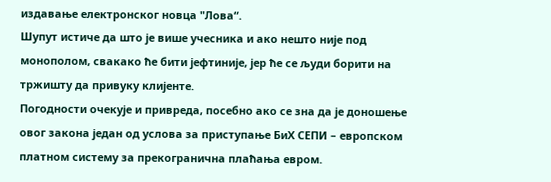издавање електронског новца "Лова“.
Шупут истиче да што је више учесника и ако нешто није под монополом, свакако ће бити јефтиније, јер ће се људи борити на тржишту да привуку клијенте.
Погодности очекује и привреда, посебно ако се зна да је доношење овог закона један од услова за приступање БиХ СЕПИ – европском платном систему за прекогранична плаћања евром.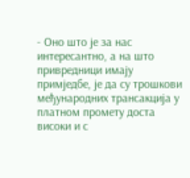- Оно што је за нас интересантно, а на што привредници имају примједбе, је да су трошкови међународних трансакција у платном промету доста високи и с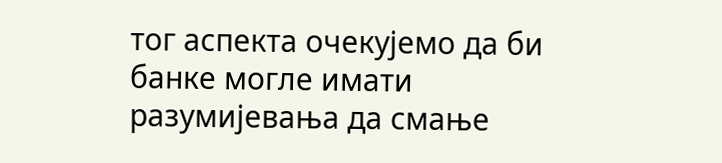тог аспекта очекујемо да би банке могле имати разумијевања да смање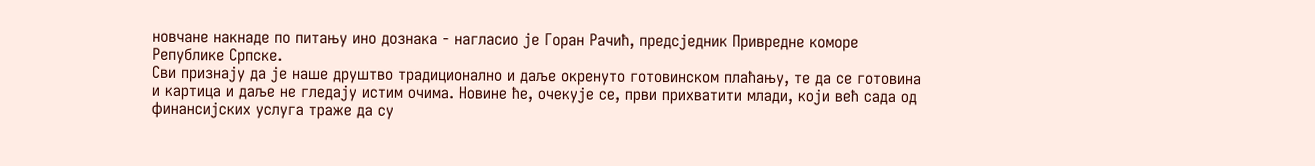новчане накнаде по питању ино дознака - нагласио је Горан Рачић, предсједник Привредне коморе Републике Српске.
Сви признају да је наше друштво традиционално и даље окренуто готовинском плаћању, те да се готовина и картица и даље не гледају истим очима. Новине ће, очекује се, први прихватити млади, који већ сада од финансијских услуга траже да су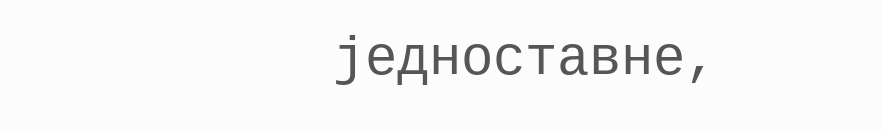једноставне,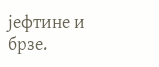јефтине и брзе.